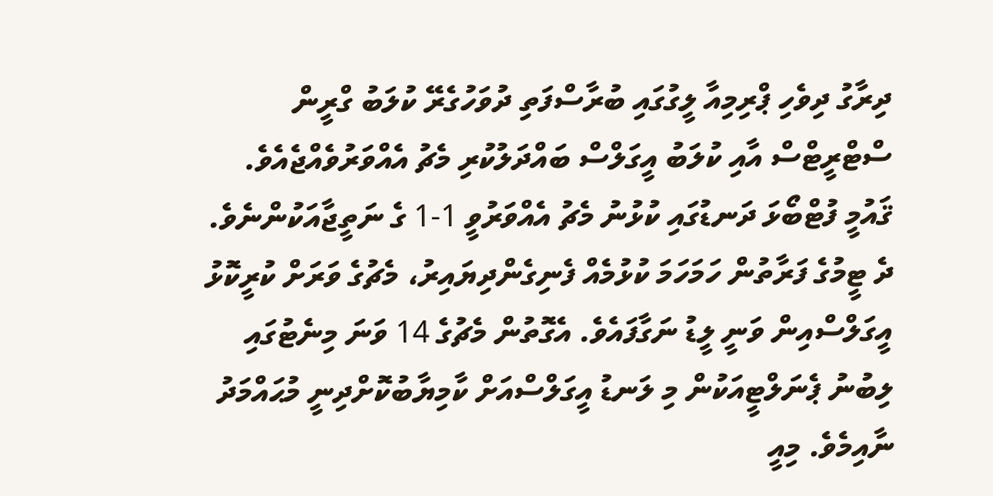ދިރާގު ދިވެހި ޕްރިމިއާ ލީގުގައި ބުރާސްފަތި ދުވަހުގެރޭ ކުލަބު ގްރީން ސްޓްރީޓްސް އާއި ކުލަބު އީގަލްސް ބައްދަލުކުރި މެޗު އެއްވަރުވެއްޖެއެވެ.
ޤައުމީ ފުޓްބޯޅަ ދަނޑުގައި ކުޅުނު މެޗު އެއްވަރުވީ 1-1 ގެ ނަތީޖާއަކުންނެވެ.
ދެ ޓީމުގެ ފަރާތުން ހަމަހަމަ ކުޅުމެއް ފެނިގެންދިޔައިރު، މެޗުގެ ވަރަށް ކުރީކޮޅު އީގަލްސްއިން ވަނީ ލީޑު ނަގާފައެވެ. އެގޮތުން މެޗުގެ 14 ވަނަ މިނެޓުގައި ލިބުނު ޕެނަލްޓީއަކުން މި ލަނޑު އީގަލްސްއަށް ކާމިޔާބުކޮށްދިނީ މުޙައްމަދު ނާއިމެވެ. މިއީ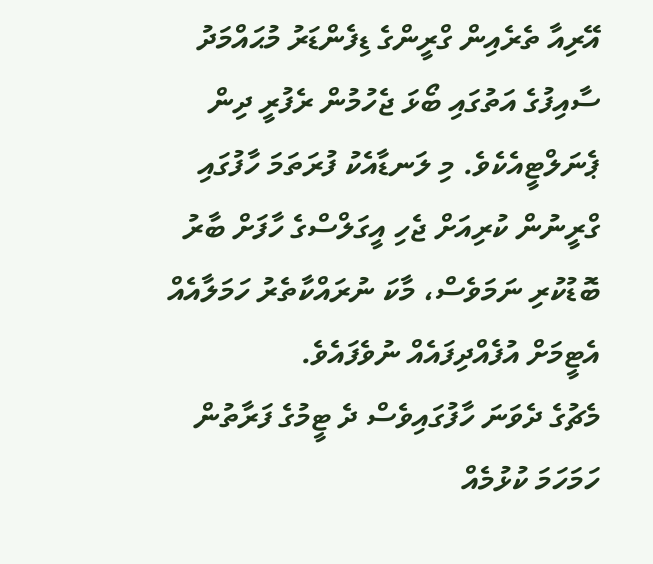އޭރިއާ ތެރެއިން ގްރީންގެ ޑިފެންޑަރު މުޙައްމަދު ސާއިފުގެ އަތުގައި ބޯޅަ ޖެހުމުން ރެފުރީ ދިން ޕެނަލްޓީއެކެވެ. މި ލަނޑާއެކު ފުރަތަމަ ހާފުގައި ގްރީނުން ކުރިއަށް ޖެހި އީގަލްސްގެ ހާފަށް ބާރު ބޮޑުކުރި ނަމަވެސް، މާކަ ނުރައްކާތެރު ހަމަލާއެއް އެޓީމަށް އުފެއްދިފައެއް ނުވެފައެވެ.
މެޗުގެ ދެވަނަ ހާފުގައިވެސް ދެ ޓީމުގެ ފަރާތުން ހަމަހަމަ ކުޅުމެއް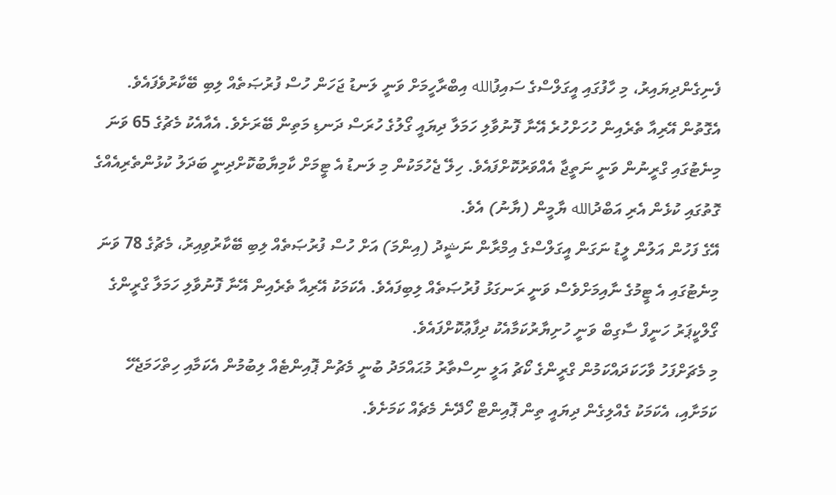ފެނިގެންދިޔައިރު، މި ހާފުގައި އީގަލްސްގެ ސައިފުالله އިބްރާހީމަށް ވަނީ ލަނޑު ޖަހަން ހުސް ފުރުޞަތެއް ލިބި ބޭކާރުވެފައެވެ. އެގޮތުން އޭރިއާ ތެރެއިން ހުހަށްހުރެ އޭނާ ފޮނުވާލި ހަމަލާ ދިޔައީ ގޯލުގެ ހުރަސް ދަނޑި މަތިން ބޭރަށެވެ. އެއާއެކު މެޗުގެ 65 ވަނަ މިނެޓުގައި ގްރީނުން ވަނީ ނަތީޖާ އެއްވަރުކޮށްފައެވެ. ހިލޭ ޖެހުމަކުން މި ލަނޑު އެ ޓީމަށް ކާމިޔާބުކޮށްދިނީ ބަދަލު ކުޅުންތެރިއެއްގެ ގޮތުގައި ކުޅެން އެރި އަބްދުالله ޔާމީން (ޔާނު) އެވެ.
އޭގެ ފަހުން އަލުން ލީޑު ނަގަން އީގަލްސްގެ އިމްރާން ނަޝީދު (އިންމަ) އަށް ހުސް ފުރުޞަތެއް ލިބި ބޭކާރުވިއިރު، މެޗުގެ 78 ވަނަ މިނެޓުގައި އެ ޓީމުގެ ނާއިމަށްވެސް ވަނީ ރަނގަޅު ފުރުޞަތެއް ލިބިފައެވެ. އެކަމަކު އޭރިއާ ތެރެއިން އޭނާ ފޮނުވާލި ހަމަލާ ގްރީންގެ ގޯލްކީޕަރު ހަނީފް ސާގިބް ވަނީ ހުށިޔާރުކަމާއެކު ދިފާޢުކޮށްފައެވެ.
މި މެޗަށްފަހު ވާހަކަދައްކަމުން ގްރީންގެ ކޯޗު އަލީ ނިސްތާރު މުޙައްމަދު ބުނީ މެޗުން ޕޮއިންޓެއް ލިބުމުން އެކަމާއި ހިތްހަމަޖެހޭ ކަމަށާއި، އެކަމަކު ގެއްލިގެން ދިޔައީ ތިން ޕޮއިންޓް ހޯދޭނެ މެޗެއް ކަމަށެވެ.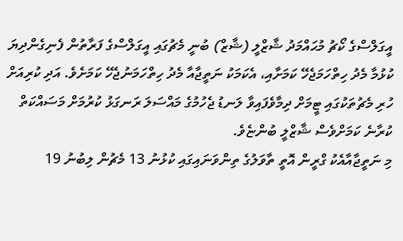އީގަލްސްގެ ކޯޗު މުޙައްމަދު ޝާޒްލީ (ޝާޒް) ބުނީ މެޗުގައި އީގަލްސްގެ ފަރާތުން ފެނިގެންދިޔަ ކުޅުމާ މެދު ހިތްހަމަޖެހޭ ކަމަށާއި، އެކަމަކު ނަތީޖާއާ މެދު ހިތްހަމަނުޖެހޭ ކަމަށެވެ. އަދި ކުރިއަށް ހުރި މެޗުތަކުގައި ޓީމަށް ދިމާވެފައިވާ ލަނޑު ޖެހުމުގެ މައްސަލަ ރަނގަޅު ކުރުމަށް މަސައްކަތް ކުރާނެ ކަމަށްވެސް ޝާޒްލީ ބުންޏެވެ.
މި ނަތީޖާއާއެކު ގްރީން އޮތީ ތާވަލުގެ ތިންވަނައިގައި ކުޅުނު 13 މެޗުން ލިބުނު 19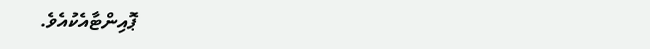ޕޮއިންޓާއެކުއެވެ.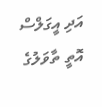އަދި އީގަލްސް އޮތީ ތާވަލުގެ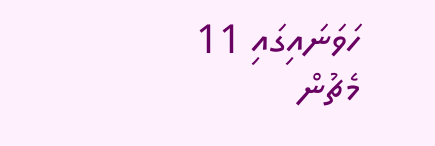ހަވަނައިގައި 11 މެޗުން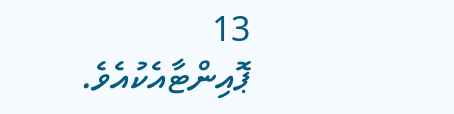13 ޕޮއިންޓާއެކުއެވެ.